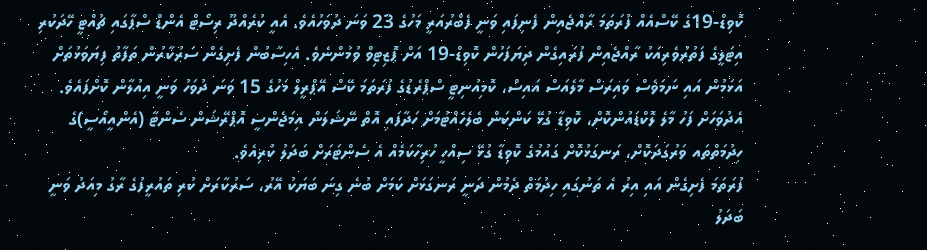ކޮވިޑް-19ގެ ކޭސްއެއް ފުރަތަމަ ރާއްޖެއިން ފެނިފައި ވަނީ ފެބްރުއަރީ މަހުގެ 23 ވަނަ ދުވަހުއެވެ. އެއީ ކުރެއްދޫ ރިސޯޓް އެންޑް ސްޕާގައި ޗުއްޓީ ހޭދަކުރި އިޓަލީގެ ފަތުރުވެރިއަކު ރާއްޖެއިން ފުރައިގެން ދިޔަފަހުން ކޮވިޑް-19 އަށް ޕޮޒިޓިވް ވުމުންނެވެ. އެހިސާބުން ފެށިގެން ސަރުކާރުން ތަފާތު ފިޔަވަޅުތަށް އަޅަމުން އައި ނަމަވެސް ވައިރަސް މާލެއަސް އައިސް، ކޮމިއުނިޓީ ސްޕްރެޑުގެ ފުރަތަމަ ކޭސް އޭޕްރީލް މަހުގެ 15 ވަނަ ދުވަހު ވަނީ އިއުލާން ކޮށްފައެވެ. އެދުވަހަށް ފަހު މާލެ ލޮކްޑައުންކޮށް، ކޮވިޑާ ގުޅޭ ކަންކަން ބެލެހެއްޓުމަށް ހަދާފައި އޮތް ނޭޝަލަން އިމަޖެންސީ އޮޕްރޭޝަން ސެންޓާ (އެންއީއޯސީ)ގެ ހިދުމަތްތައ ވަރުގަދަކޮށް، ރަނގަޅުކޮށް ގައުމުގެ ކޮވިޑާ ގުޅޭ ސިއްހީ ހުރިހާކަމެއް އެ ސެންޓަރަށް ބަދަލު ކުރިއެވެ.
ފުރަތަމަ ފެށިގެން އައި އިރު އެ ތަނުގައި ހިދުމަތް ދެމުން ދަނީ ރަނގަޅަށް ކަމަށް ބުނެ ގިނަ ބަޔަކު އޭރު، ސަރުކާރަށް ކުރި ތައުރީފުގެ ރާގު މިއަދު ވަނީ ބަދަލު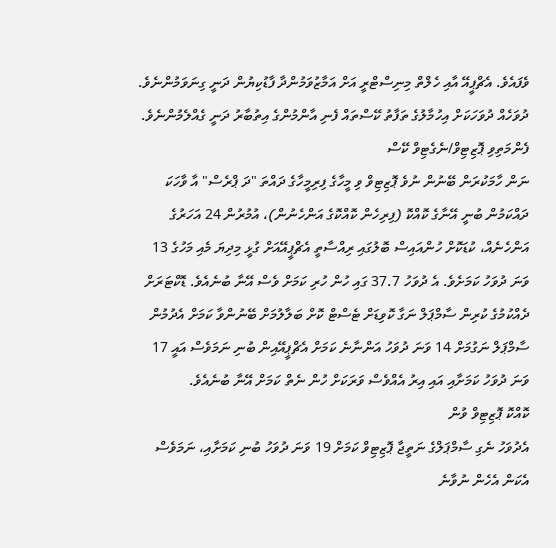ވެފައެވެ. އެޗްޕީއޭ އާއި ހެލްތް މިނިސްޓްރީ އަށް އަމާޒުވަމުންދާ ފާޑުކިޔުން ދަނީ ގިނަވަމުންނެވެ. ދުވަހެއް ދުވަހަކަށް އިހުމާލުގެ ތަފާތު ކޭސްތައް ފެނި އާންމުންގެ އިތުބާރު ދަނީ ގެއްލެމުންނެވެ.
ފެންމަތިވި ޕޮޒިޓިވް/ނެގެޓިވް ކޭސް
ނަން ހާމަކުރަން ބޭނުން ނުވެ ޕޮޒިޓިވް ވި މީހާގެ ފިރިމީހާގެ ދައްތަ "ދަ ޕްރެސް" އާ ވާހަކަ ދައްކަމުން ބުނީ އޭނާގެ ކޮއްކޮ (ފިރިހެން ކޮއްކޮގެ އަންހެނުން)، އުމުރުން 24 އަހަރުގެ އަންހެނެއް، ކުޑަކޮށް ހުންއައިސް ބޮލުގައި ރިއްސާތީ އެޗްޕީއޭއަށް ގުޅީ މިދިޔަ މެއި މަހުގެ 13 ވަނަ ދުވަހު ކަމަށެވެ. އެ ދުވަހު 37.7 ގައި ހުން ހުރި ކަމަށް ވެސް އޭނާ ބުނެއެވެ. ޑޮކްޓަރަށް ދެއްކުމުގެ ކުރިން ސާމްޕަލް ނަގާ ކޮވިޑަށް ޓެސްޓް ކޮށް ބަލާލުމަށް ބޭނުންވާ ކަމަށް އެދުމުން ސާމްޕަލް ނަގުމަށް 14 ވަނަ ދުވަހު އަންނާނެ ކަމަށް އެޗްޕީއޭއިން ބުނި ނަމަވެސް އައީ 17 ވަނަ ދުވަހު ކަމަށާއި އައި އިރު އެއްވެސް ވަރަކަށް ހުން ނެތް ކަމަށް އޭނާ ބުނެއެވެ.
ކޮއްކޮ ޕޮޒިޓިވް ވުން
އެދުވަހު ނެގި ސާމްޕަލްގެ ނަތީޖާ ޕޮޒިޓިވް ކަމަށް 19 ވަނަ ދުވަހު ބުނި ކަމަށާއި، ނަމަވެސް އެކަން އެހެން ނުވާނެ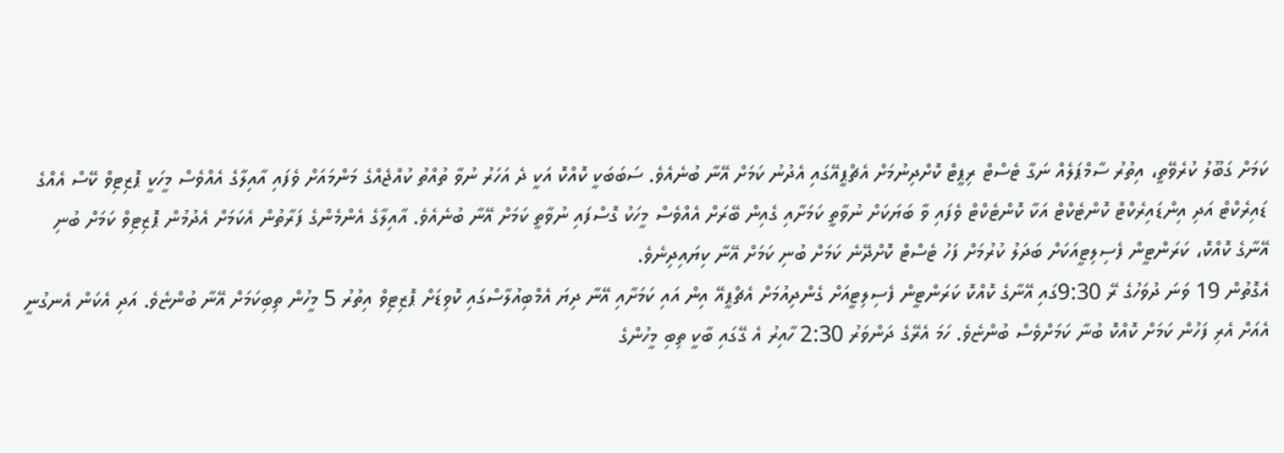ކަމަށް ގަބޫލު ކުރެވޭތީ، އިތުރު ސާމްޕަލެއް ނަގާ ޓެސްޓް ރިޕީޓް ކޮށްދިނުމަށް އެޗްޕީއޭގައި އެދުނު ކަމަށް އޭނާ ބުނެއެވެ. ސަބަބަކީ ކޮއްކޮ އަކީ ދެ އަހަރު ނުވާ ތުއްތު ކުއްޖެއްގެ މަންމައަށް ވެފައި އާއިލާގެ އެއްވެސް މީހަކީ ޕޮޒިޓިވް ކޭސް އެއްގެ ޑައިރެކްޓް އަދި އިންޑައިރެކްޓް ކޮންޓެކްޓް އަކާ ކޮންޓެކްޓް ވެފައި ވާ ބަޔަކަށް ނުވާތީ ކަމަށާއި ގެއިން ބޭރަށް އެއްވެސް މީހަކު ގޮސްފައި ނުވާތީ ކަމަށް އޭނާ ބުނެއެވެ. އާއިލާގެ އެންމެންގެ ފަރާތުން އެކަމަށް އެދުމުން ޕޮޒިޓިވް ކަމަށް ބުނި އޭނާގެ ކޮއްކޮ، ކަރަންޓީން ފެސިލިޓީއަކަށް ބަދަލު ކުރުމަށް ފަހު ޓެސްޓް ކޮށްދޭނެ ކަމަށް ބުނި ކަމަށް އޭނާ ކިޔައިދިނެވެ.
އެގޮތުން 19 ވަނަ ދުވަހުގެ ރޭ 9:30ގައި އޭނާގެ ކޮއްކޮ ކަރަންޓީން ފެސިލިޓީއަށް ގެންދިއުމަށް އެޗްޕީއޭ އިން އައި ކަމަށާއި އޭނާ ދިޔަ އެމްބިއުލާސްގައި ކޮވިޑަށް ޕޮޒިޓިވް އިތުރު 5 މީހުން ތިބިކަމަށް އޭނާ ބުންޏެވެ. އަދި އެކަން އެނގުނީ އެއަށް އެރި ފަހުން ކަމަށް ކޮއްކޮ ބުނާ ކަމަށްވެސް ބުންޏެވެ. ހަމަ އެރޭގެ ދަންވަރު 2:30 ހާއިރު އެ ގޭގައި ބާކީ ތިބި މީހުންގެ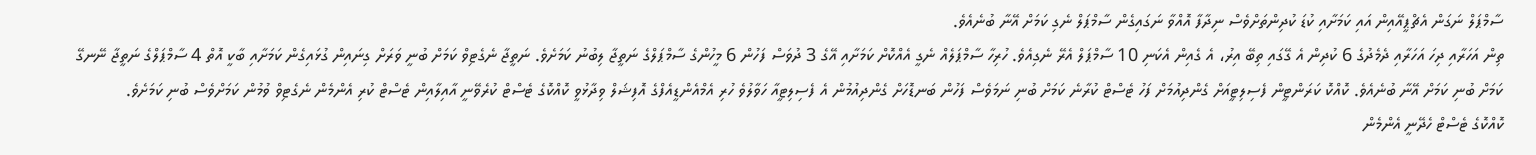ސާމްޕަލް ނަގަން އެޗްޕީއޭއިން އައި ކަމަށާއި ކުޑަ ކުދިންތަށްވެސް ނިދާފާ އޮއްވާ ނަގައިގެން ސާމްޕަލް ނެގި ކަމަށް އޭނާ ބުނެއެވެ.
ތިން އަހަރާއި ދިހަ އަހަރާއި ދެމެދުގެ 6 ކުދިން އެ ގޭގައި ތިބޭ އިރު، އެ ގެއިން އެކަނި 10 ސާމްޕަލް އެރޭ ނެގިއެވެ. ހުރިހާ ސާމްޕަލެއް ނެގީ އެއްކޮށް ކަމަށާއި އޭގެ 3 ދުވަސް ފަހުން 6 މީހުންގެ ސާމްޕަލްގެ ނަތީޖާ ލިބުނު ކަމަށެވެ. ނަތީޖާ ނެގެޓިވް ކަމަށް ބުނީ ވަރަށް ގިނައިން ގުޅައިގެން ކަމަށާއި ބާކީ އޮތް 4 ސާމްޕަލްގެ ނަތީޖާ ނޭނގޭ ކަމަށް ބުނި ކަމަށް އޭނާ ބުނެއެވެ. ކޮއްކޮ ކަރަންޓީން ފެސިލިޓީއަށް ގެންދިއުމަށް ފަހު ޓެސްޓް ކުރާނެ ކަމަށް ބުނި ނަމަވެސް ފަހުން ބަނޑޮހަށް ގެންދިއުމުން އެ ފެސިލިޓީއާ ހަވާލުވެ ހުރި އެމްއެންޑީއެފްގެ އޮފިޝަލް ވިދާޅުވީ ކޮއްކޮގެ ޓެސްޓް ކުރެވޭނީ އާއިލާއިން ޓެސްޓް ކުރި އެންމެން ނެގެޓިވް ވުމުން ކަމަށްވެސް ބުނި ކަމަށެވެ.
ކޮއްކޮގެ ޓެސްޓް ހެދޭނީ އެންމެން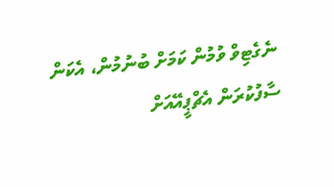ނެގެޓިވް ވުމުން ކަމަށް ބުނުމުން، އެކަން ސާފުކުރަން އެޗްޕީއޭއަށް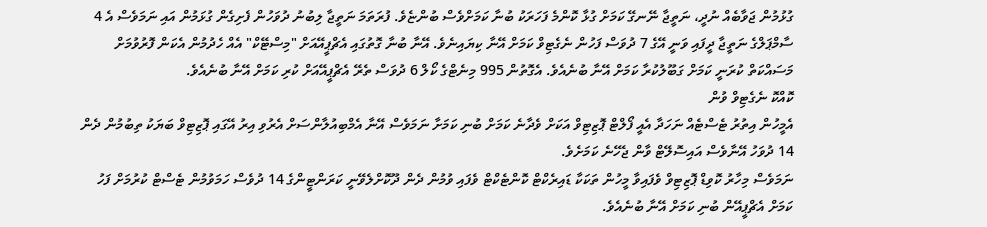ގުޅުމުން ޖަވާބެއް ނުދީ، ނަތީޖާ ނޭނގޭ ކަމަށް ގުޅާ ކޮންމެ ފަހަރަކު ބުނާ ކަމަށްވެސް ބުންޏެވެ. ފުރަތަމަ ނަތީޖާ ލިބުނު ދުވަހުން ފެށިގެން ގުޅަމުން އައި ނަމަވެސް އެ 4 ސާމްޕަލްގެ ނަތީޖާ ދީފައި ވަނީ އޭގެ 7 ދުވަސް ފަހުން ނެގެޓިވް ކަމަށް އޭނާ ކިޔައިނެވެ. އޭނާ ބުނާ ގޮތުގައި އެޗްޕީއޭއަށް "މިސްޓޭކް" އެއް ހެދުމުން އެކަން ފޮރުވުމަށް މަސައްކަތް ކުރަނީ ކަމަށް ގަބޫލުކުރާ ކަމަށް އޭނާ ބުނެއެވެ. އެގޮތުން 995 މިނެޓްގެ ކޯލް 6 ދުވަސް ތެރޭ އެޗްޕީއޭއަށް ކުރި ކަމަށް އޭނާ ބުނެއެވެ.
ކޮއްކޮ ނެގެޓިވް ވުން
އެމީހުން އިތުރު ޓެސްޓެއް ނަހަދާ އެއީ ފޯލްޓް ޕޮޒިޓިވް އަކަށް ވެދާނެ ކަމަށް ބުނި ކަމަށާ ނަމަވެސް އޭނާ އެމްބިއުލާންސަށް އެރުވި އިރު އޭގައި ޕޮޒިޓިވް ބަޔަކު ތިބުމުން ދެން 14 ދުވަހު އޭނާވެސް އައިސޮލޭޓް ވާން ޖެހޭނެ ކަމަށެވެ.
ނަމަވެސް މިހާރު ކޮވިޑް ޕޮޒިޓިވް ވެފައިވާ މީހުން ތަކަކާ ޑައިރެކްޓް ކޮންޓެކްޓް ވެފައި ވުމުން ދެން ދޫކޮށްލެވޭނީ ކަރަންޓީންގެ 14 ދުވެސް ހަމަވުމުން ޓެސްޓް ކުރުމަށް ފަހު ކަމަށް އެޗްޕީއޭން ބުނި ކަމަށް އޭނާ ބުނެއެވެ.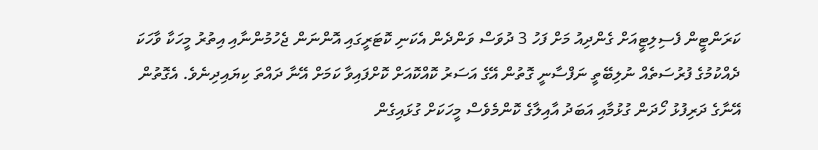ކަރަންޓީން ފެސިލިޓީއަށް ގެންދިއު މަށް ފަހު 3 ދުވަސް ވަންދެން އެކަނި ކޮޓަރީގައި އޮންނަން ޖެހުމުންނާއި އިތުރު މީހަކާ ވާހަކަ ދެއްކުމުގެ ފުރުސަތެއް ނުލިބޭތީ ނަފްސާނީ ގޮތުން އޭގެ އަސަރު ކޮއްކޮއަށް ކޮށްފައިވާ ކަމަށް އޭނާ ދައްތަ ކިޔައިދިނެވެ. އެގޮތުން އޭނާގެ ދަރިފުޅު ހޯދަން ގުޅުމާއި އަބަދު އާއިލާގެ ކޮންމެވެސް މީހަކަށް ގުޅައިގެން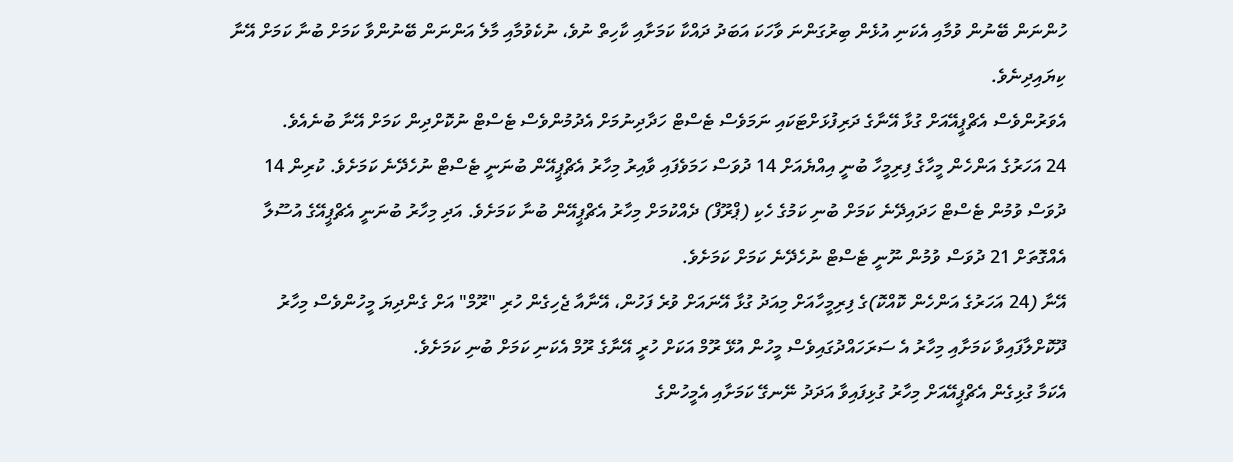ހުންނަން ބޭނުން ވުމާއި އެކަނި އުޅެން ބިރުގަންނަ ވާހަކަ އަބަދު ދައްކާ ކަމަށާއި ކާހިތް ނުވެ، ނުކެވުމާއި މާލެ އަންނަން ބޭނުންވާ ކަމަށް ބުނާ ކަމަށް އޭނާ ކިޔައިދިނެވެ.
އެވަރުންވެސް އެޗްޕީއޭއަށް ގުޅާ އޭނާގެ ދަރިފުޅަށްޓަކައި ނަމަވެސް ޓެސްޓް ހަދާދިނުމަށް އެދުމުންވެސް ޓެސްޓް ނުކޮށްދިން ކަމަށް އޭނާ ބުނެއެވެ.
24 އަހަރުގެ އަންހެން މީހާގެ ފިރިމީހާ ބުނީ އިއްޔެއަށް 14 ދުވަސް ހަމަވެފައި ވާއިރު މިހާރު އެޗްޕީއޭން ބުނަނީ ޓެސްޓް ނުހެދޭނެ ކަމަށެވެ. ކުރިން 14 ދުވަސް ވުމުން ޓެސްޓް ހަދައިދޭނެ ކަމަށް ބުނި ކަމުގެ ހެކި (ޕްރޫފް) ދެއްކުމަށް މިހާރު އެޗްޕީއޭން ބުނާ ކަމަށެވެ. އަދި މިހާރު ބުނަނީ އެޗްޕީއޭގެ އުސޫލާ އެއްގޮތަށް 21 ދުވަސް ވުމުން ނޫނީ ޓެސްޓް ނުހެދޭނެ ކަމަށް ކަމަށެވެ.
އޭނާ (24 އަހަރުގެ އަންހެން ކޮއްކޮ)ގެ ފިރިމީހާއަށް މިއަދު ގުޅާ އޭނައަށް ވުރެ ފަހުން، އޭނާއާ ޖެހިގެން ހުރި "ރޫމް" އަށް ގެންދިޔަ މީހުންވެސް މިހާރު ދޫކޮށްލާފައިވާ ކަމަށާއި މިހާރު އެ ސަރަހައްދުގައިވެސް މީހުން އުޅޭ ރޫމް އަކަށް ހުރީ އޭނާގެ ރޫމް އެކަނި ކަމަށް ބުނި ކަމަށެވެ.
އެކަމާ ގުޅިގެން އެޗްޕީއޭއަށް މިހާރު ގުޅިފައިވާ އަދަދު ނޭނގޭ ކަމަށާއި އެމީހުންގެ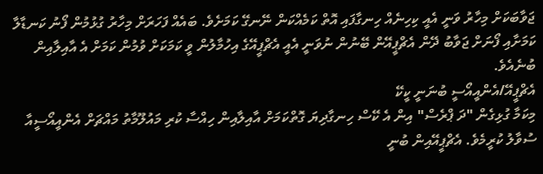ޖަވާބަކަށް މިހާރު ވަނީ އެއީ ކިހިނެއް ހިނގާފައި އޮތް ކަމެއްކަން ނޭނގޭ ކަމަށެވެ. ބައެއް ފަހަރަށް މިހާރު ގުޅުމުން ފޯނު ކަނޑާލާ ކަމަށާއި ފޯނަށް ޖަވާބު ދޭން އެޗްޕީއޭން ބޭނުން ނުވަނީ އެއީ އެޗްޕީއޭގެ އިހުމާލުން ވީ ކަމަކަށް ވުމުން ކަމަށް އެ އާއިލާއިން ބުނެއެވެ.
އެޗްޕީއޭ/އެންއީއޯސީ ބުނަނީ ކީކޭ
މިކަމާ ގުޅިގެން "ދަ ޕްރެސް" އިން އެ ކޭސް ހިނގާދިޔަ ގޮތްކަމަށް އާއިލާއިން ހިއްސާ ކުރި މައުލޫމާތު މައްޗަށް އެންއީއޯސީއާ ސުވާލު ކުރީމެވެ. އެޗްޕީއޭއިން ބުނީ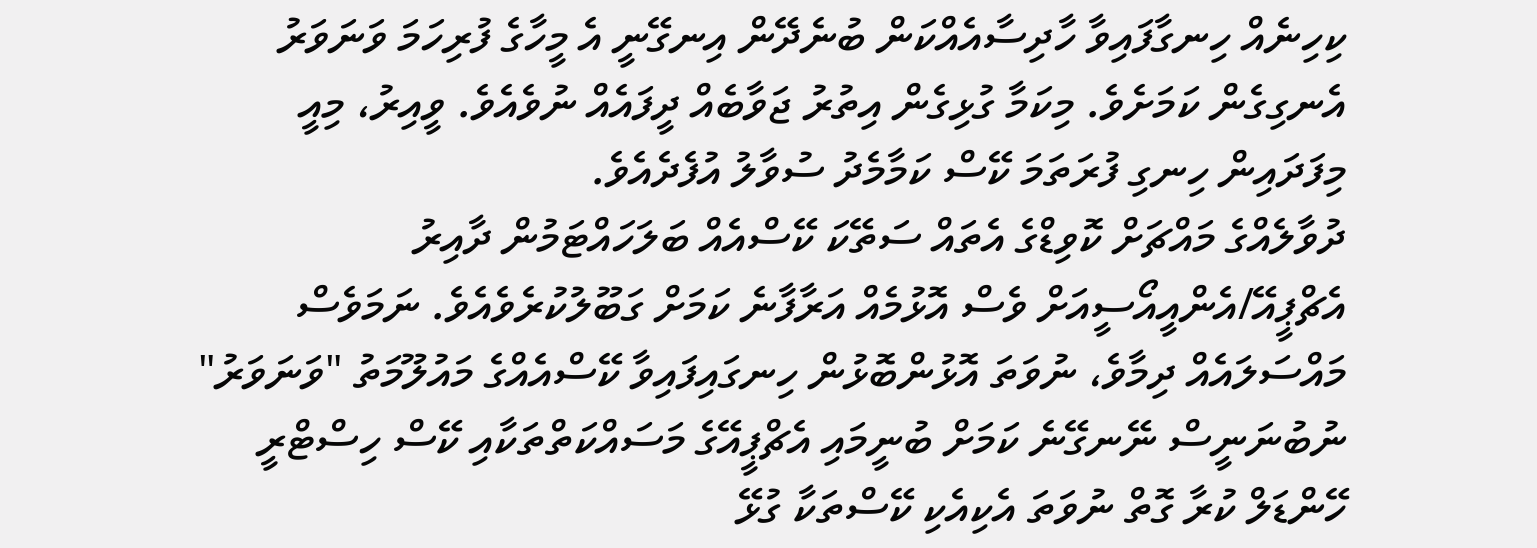ކިހިނެއް ހިނގާފައިވާ ހާދިސާއެއްކަން ބުނެދޭން އިނގޭނީ އެ މީހާގެ ފުރިހަމަ ވަނަވަރު އެނގިގެން ކަމަށެވެ. މިކަމާ ގުޅިގެން އިތުރު ޖަވާބެއް ދީފައެއް ނުވެއެވެ. ވީއިރު، މިއީ މިފަދައިން ހިނގި ފުރަތަމަ ކޭސް ކަމާމެދު ސުވާލު އުފެދެއެވެ.
ދުވާލެއްގެ މައްޗަށް ކޮވިޑްގެ އެތައް ސަތޭކަ ކޭސްއެއް ބަލަހައްޓަމުން ދާއިރު އެޗްޕީއޭ/އެންއީއޯސީއަށް ވެސް އޮޅުމެއް އަރާފާނެ ކަމަށް ގަބޫލުކުރެވެއެވެ. ނަމަވެސް މައްސަލައެއް ދިމާވެ، ނުވަތަ އޮޅުންބޮޅުން ހިނގައިފައިވާ ކޭސްއެއްގެ މައުލޫމަތު "ވަނަވަރު" ނުބުނަނީސް ނޭނގޭނެ ކަމަށް ބުނީމައި އެޗްޕީއޭގެ މަސައްކަތްތަކާއި ކޭސް ހިސްޓްރީ ހޭންޑަލް ކުރާ ގޮތް ނުވަތަ އެކިއެކި ކޭސްތަކާ ގުޅޭ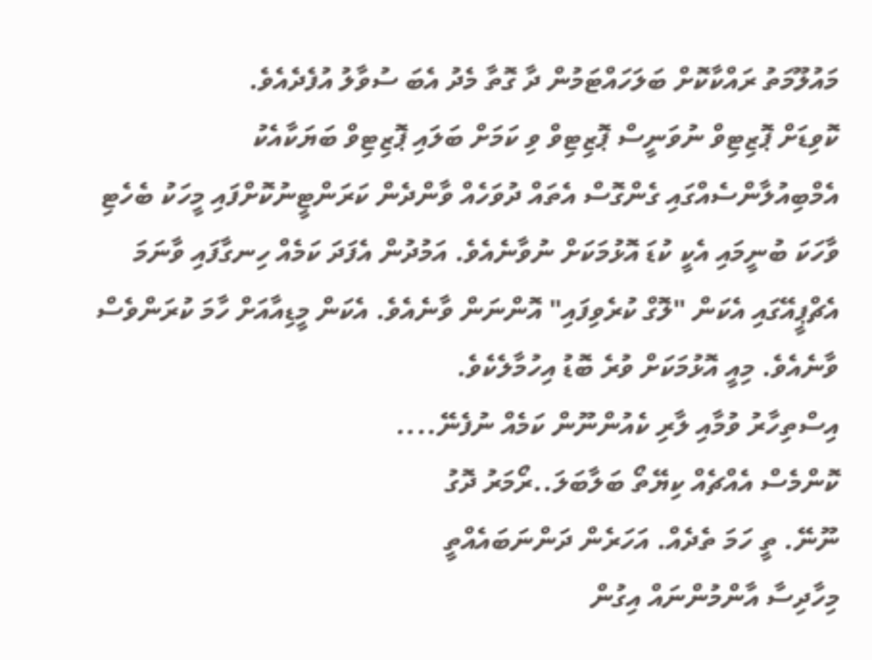މައުލޫމަތު ރައްކާކޮށް ބަލަހައްޓަމުން ދާ ގޮތާ މެދު އެބަ ސުވާލު އުފެދެއެވެ.
ކޮވިޑަށް ޕޮޒިޓިވް ނުވަނީސް ޕޮޒިޓިވް ވި ކަމަށް ބަލައި ޕޮޒިޓިވް ބަޔަކާއެކު އެމްބިއުލާންސެއްގައި ގެންގޮސް އެތައް ދުވަހެއް ވާންދެން ކަރަންޓީނުކޮށްފައި މީހަކު ބެހެޓި ވާހަކަ ބުނީމައި އެކީ ކުޑަ އޮޅުމަކަށް ނުވާނެއެވެ. އަމުދުން އެފަދަ ކަމެއް ހިނގާފައި ވާނަމަ އެޗްޕީއޭގައި އެކަން "ލޮގް ކުރެވިފައި" އޮންނަން ވާނެއެވެ. އެކަން މީޑިއާއަށް ހާމަ ކުރަންވެސް ވާނެއެވެ. މިއީ އޮޅުމަކަށް ވުރެ ބޮޑު އިހުމާލެކެވެ.
އިސްތިހާރު ވުމާއި ލާރި ކެއުންނޫން ކަމެއް ނުފެނޭ....
ކޮންމެސް އެއްޗެއް ކިޔޭތޯ ބަލާބަލަ..ރޯމަރު ދޮގު
ނޫނޭ. ތީ ހަމަ ތެދެއް. އަހަރެން ދަންނަބައެއްތީ
މިހާދިސާ އާންމުންނައް އިގުން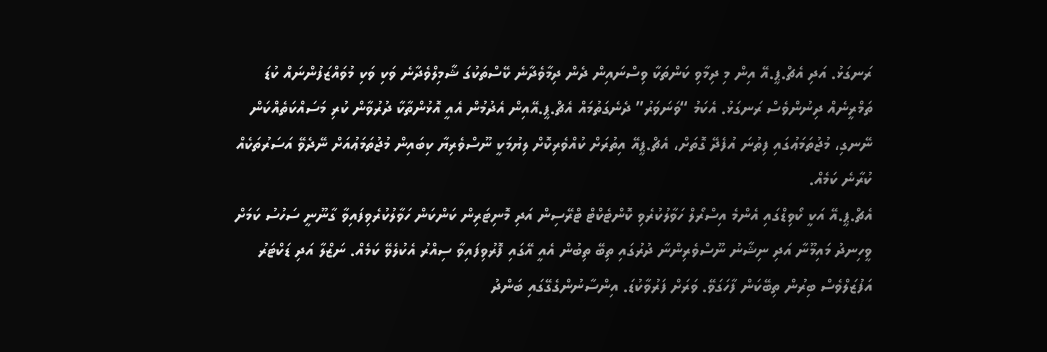ރަނގަޅު. އަދި އެޗް.ޕީ.އޭ އިން މި ދިމާވި ކަންތަކާ ވިސްނައިން ދެން ދިމާވެދާނެ ކޭސްތަކުގަ ޝާމިލްވެދާނެ ވަކި ވަކި މުވައްޒަފުންނައް ކުޑަ ތަމްރީނެއް ދިނުންވެސް ރަނގަޅު. އެކަމު “ވަނަވަރު” ދެނެގަތުމައް އެޗް.ޕީ.އޭއިން އެދުމުން އެއީ އޮޅުންތާކާ ދުރުވާން ކުރި މަސައްކަތެއްކަން ނޭނގި، މުޖުތަމަޢުގައި ފިތުނަ އުފެދޭ ގޮތަށް، އެޗް.ޕީއޭ އިތުރަށް ކުއްވެރިކޮށް ލިޔުމަކީ ނޫސްވެރިޔާ ކިބައިން މުޖުތަމަޢުއަށް ނޭދެވޭ އަސަރުތަކެއް ކުރާނެ ކަމެއް.
އެޗް.ޕީ.އޭ އަކީ ކޯވިޑްގައި އެންމެ އިސްރޯލް ހަވާލުކުރެވި ކޮންޓެކްޓް ޓްރޭސިން އަދި މޮނިޓަރިން ކަންކަން ހަވާލުކުރެވިފައިވާ ގާނޫނީ ސަހުސު ކަމަށް ވީހިނދު މައިމޫނާ އަދި ނިޝާނު ނޫސްވެރިންނާ ދުރުގައި ތިބޭ ތިބުން އެއީ އޭގައި ފޮރުވިފައިވާ ސިއްރު އެކުލެވޭ ކަމެއް. ނަޒްލާ އަދި ޑަކްޓަރު އަފުޒަލްވެސް ބިރުން ތިބޭކަން ފާހަގަވޭ. ވަރަށް ފަރުވާކުޑަ. އިންސާނުންގެގޭގައި ބަންދު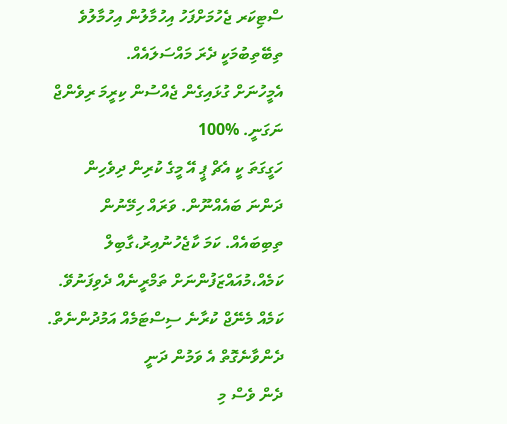ސްޓިކަރ ޖެހުމަށްފަހު އިހުމާލުން އިހުމާލުވެ ތިބޭތިބުމަކީ ދެރަ މައްސަލައެއް.
އެމީހުނަށް ގުޅައިގެން ޖެއްސުން ކިރީމަ ރިވެންޖް ނަގަނީ. %100
ހަގީގަތަ ކީ އެޗް ޕީ އޭ މީގެ ކުރިން ދިވެހިން ދަންނަ ބައެއްނޫން. ވަރައް ހިމޭނުން ތިބިބައެއް. ކަމަ ކާޖެހުނުއިރު،ގާބިލް ކަމެއް،މުއައްޒަފުންނަށް ތަމްރީނެއް ދެވިފަނުވޭ. ކަމެއް މެނޭޖް ކުރާނެ ސިސްޓަމެއް އަމުދުންނެތް. ދެންވާނެގޮތް އެ ވަމުން ދަނީ
ދެން ވެސް މި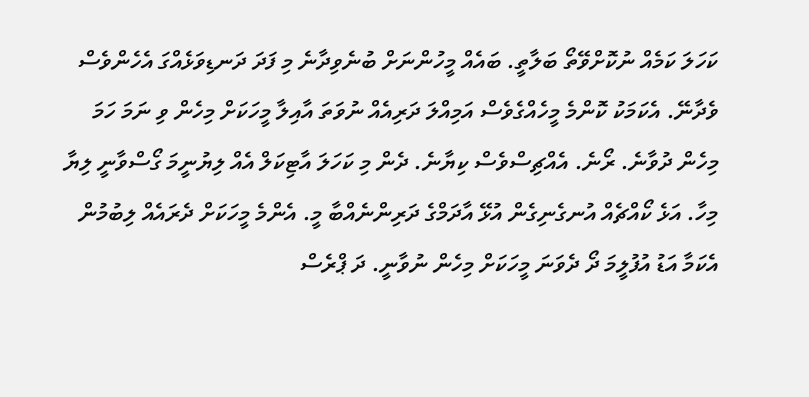ކަހަލަ ކަމެއް ނުކޮށްވޭތޯ ބަލާތީ. ބައެއް މީހުންނަށް ބުނެވިދާނެ މި ފަދަ ދަނޑިވަޅެއްގަ އެހެންވެސް ވެދާނޭ. އެކަމަކު ކޮންމެ މީހެއްގެވެސް އަމިއްލަ ދަރިއެއް ނުވަތަ އާއިލާ މީހަކަށް މިހެން ވި ނަމަ ހަމަ މިހެން ދުވާނެ. ރޯނެ. އެއްޗިސްވެސް ކިޔާނެ. ދެން މި ކަހަލަ އާޓިކަލް އެއް ލިޔުނީމަ ގޯސްވާނީ ލިޔާ މިހާ. އަޅެ ކޯއްޗެއް އުނގެނިގެން އުޅޭ އާދަމްގެ ދަރިންނެއްބާ މީ. އެންމެ މީހަކަށް ދެރައެއް ލިބުމުން އެކަމާ އަޑު އުފުލީމަ ދޯ ދެވަނަ މީހަކަށް މިހެން ނުވާނީ. ދަ ޕްރެސް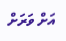އަށް ވަރަށް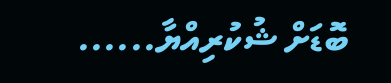ބޮޑަށް ޝުކުރިއްޔާ......